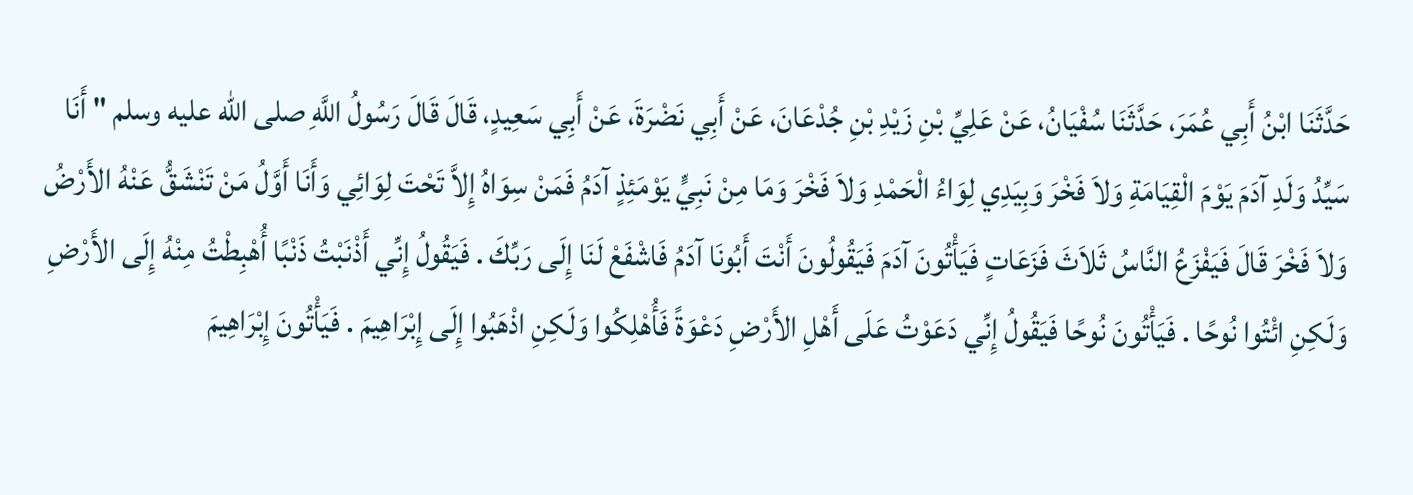حَدَّثَنَا ابْنُ أَبِي عُمَرَ، حَدَّثَنَا سُفْيَانُ، عَنْ عَلِيِّ بْنِ زَيْدِ بْنِ جُدْعَانَ، عَنْ أَبِي نَضْرَةَ، عَنْ أَبِي سَعِيدٍ، قَالَ قَالَ رَسُولُ اللَّهِ صلى الله عليه وسلم " أَنَا سَيِّدُ وَلَدِ آدَمَ يَوْمَ الْقِيَامَةِ وَلاَ فَخْرَ وَبِيَدِي لِوَاءُ الْحَمْدِ وَلاَ فَخْرَ وَمَا مِنْ نَبِيٍّ يَوْمَئِذٍ آدَمُ فَمَنْ سِوَاهُ إِلاَّ تَحْتَ لِوَائِي وَأَنَا أَوَّلُ مَنْ تَنْشَقُّ عَنْهُ الأَرْضُ وَلاَ فَخْرَ قَالَ فَيَفْزَعُ النَّاسُ ثَلاَثَ فَزَعَاتٍ فَيَأْتُونَ آدَمَ فَيَقُولُونَ أَنْتَ أَبُونَا آدَمُ فَاشْفَعْ لَنَا إِلَى رَبِّكَ . فَيَقُولُ إِنِّي أَذْنَبْتُ ذَنْبًا أُهْبِطْتُ مِنْهُ إِلَى الأَرْضِ وَلَكِنِ ائْتُوا نُوحًا . فَيَأْتُونَ نُوحًا فَيَقُولُ إِنِّي دَعَوْتُ عَلَى أَهْلِ الأَرْضِ دَعْوَةً فَأُهْلِكُوا وَلَكِنِ اذْهَبُوا إِلَى إِبْرَاهِيمَ . فَيَأْتُونَ إِبْرَاهِيمَ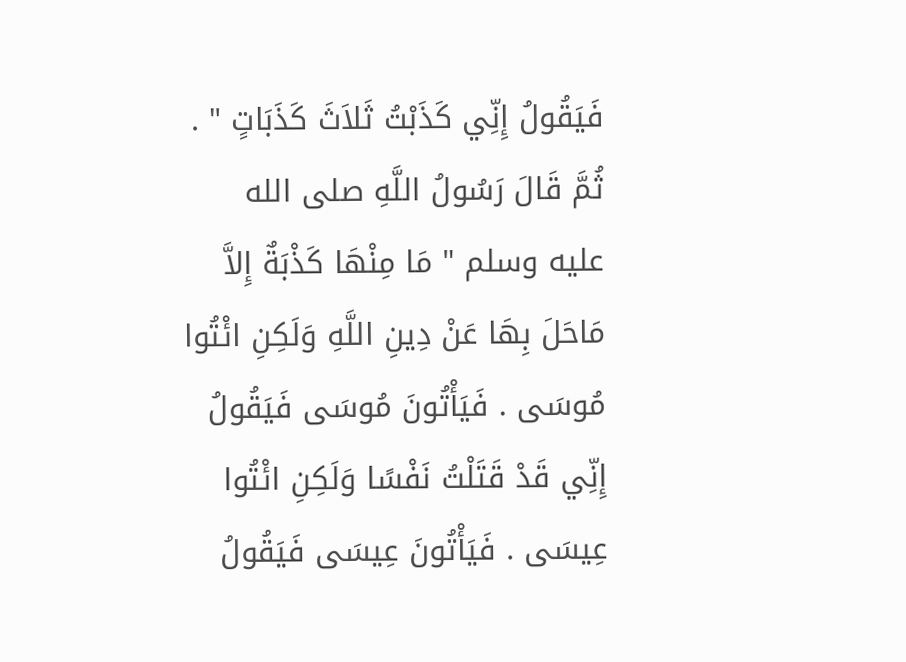فَيَقُولُ إِنِّي كَذَبْتُ ثَلاَثَ كَذَبَاتٍ " . ثُمَّ قَالَ رَسُولُ اللَّهِ صلى الله عليه وسلم " مَا مِنْهَا كَذْبَةٌ إِلاَّ مَاحَلَ بِهَا عَنْ دِينِ اللَّهِ وَلَكِنِ ائْتُوا مُوسَى . فَيَأْتُونَ مُوسَى فَيَقُولُ إِنِّي قَدْ قَتَلْتُ نَفْسًا وَلَكِنِ ائْتُوا عِيسَى . فَيَأْتُونَ عِيسَى فَيَقُولُ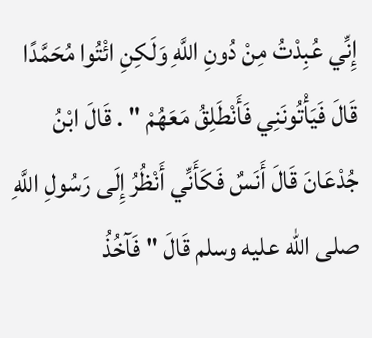إِنِّي عُبِدْتُ مِنْ دُونِ اللَّهِ وَلَكِنِ ائْتُوا مُحَمَّدًا قَالَ فَيَأْتُونَنِي فَأَنْطَلِقُ مَعَهُمْ " . قَالَ ابْنُ جُدْعَانَ قَالَ أَنَسٌ فَكَأَنِّي أَنْظُرُ إِلَى رَسُولِ اللَّهِ صلى الله عليه وسلم قَالَ " فَآخُذُ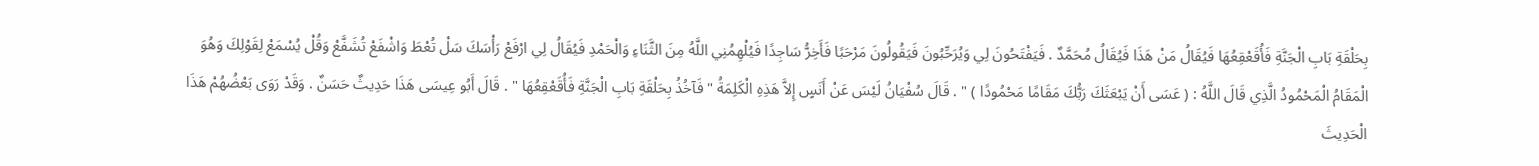بِحَلْقَةِ بَابِ الْجَنَّةِ فَأُقَعْقِعُهَا فَيُقَالُ مَنْ هَذَا فَيُقَالُ مُحَمَّدٌ . فَيَفْتَحُونَ لِي وَيُرَحِّبُونَ فَيَقُولُونَ مَرْحَبًا فَأَخِرُّ سَاجِدًا فَيُلْهِمُنِي اللَّهُ مِنَ الثَّنَاءِ وَالْحَمْدِ فَيُقَالُ لِي ارْفَعْ رَأْسَكَ سَلْ تُعْطَ وَاشْفَعْ تُشَفَّعْ وَقُلْ يُسْمَعْ لِقَوْلِكَ وَهُوَ الْمَقَامُ الْمَحْمُودُ الَّذِي قَالَ اللَّهُ : ( عَسَى أَنْ يَبْعَثَكَ رَبُّكَ مَقَامًا مَحْمُودًا ) " . قَالَ سُفْيَانُ لَيْسَ عَنْ أَنَسٍ إِلاَّ هَذِهِ الْكَلِمَةُ " فَآخُذُ بِحَلْقَةِ بَابِ الْجَنَّةِ فَأُقَعْقِعُهَا " . قَالَ أَبُو عِيسَى هَذَا حَدِيثٌ حَسَنٌ . وَقَدْ رَوَى بَعْضُهُمْ هَذَا الْحَدِيثَ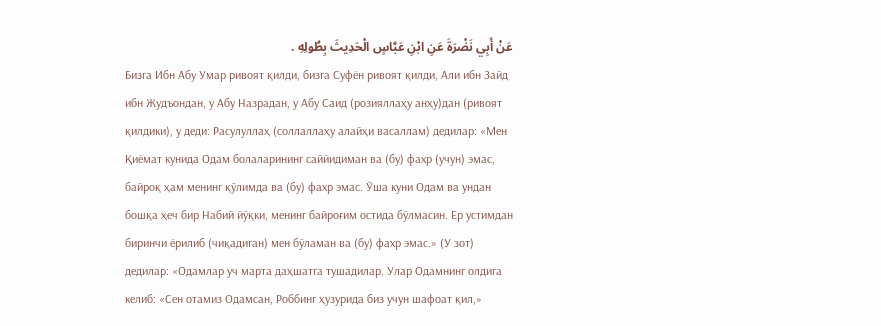عَنْ أَبِي نَضْرَةَ عَنِ ابْنِ عَبَّاسٍ الْحَدِيثَ بِطُولِهِ .
Бизга Ибн Абу Умар ривоят қилди, бизга Суфён ривоят қилди, Али ибн Зайд ибн Жудъондан, у Абу Назрадан, у Абу Саид (розияллаҳу анҳу)дан (ривоят қилдики), у деди: Расулуллаҳ (соллаллаҳу алайҳи васаллам) дедилар: «Мен Қиёмат кунида Одам болаларининг саййидиман ва (бу) фахр (учун) эмас, байроқ ҳам менинг қўлимда ва (бу) фахр эмас. Ўша куни Одам ва ундан бошқа ҳеч бир Набий йўқки, менинг байроғим остида бўлмасин. Ер устимдан биринчи ёрилиб (чиқадиган) мен бўламан ва (бу) фахр эмас.» (У зот) дедилар: «Одамлар уч марта даҳшатга тушадилар. Улар Одамнинг олдига келиб: «Сен отамиз Одамсан, Роббинг ҳузурида биз учун шафоат қил,»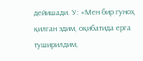дейишади. У: «Мен бир гуноҳ қилган эдим, оқибатида ерга туширилдим,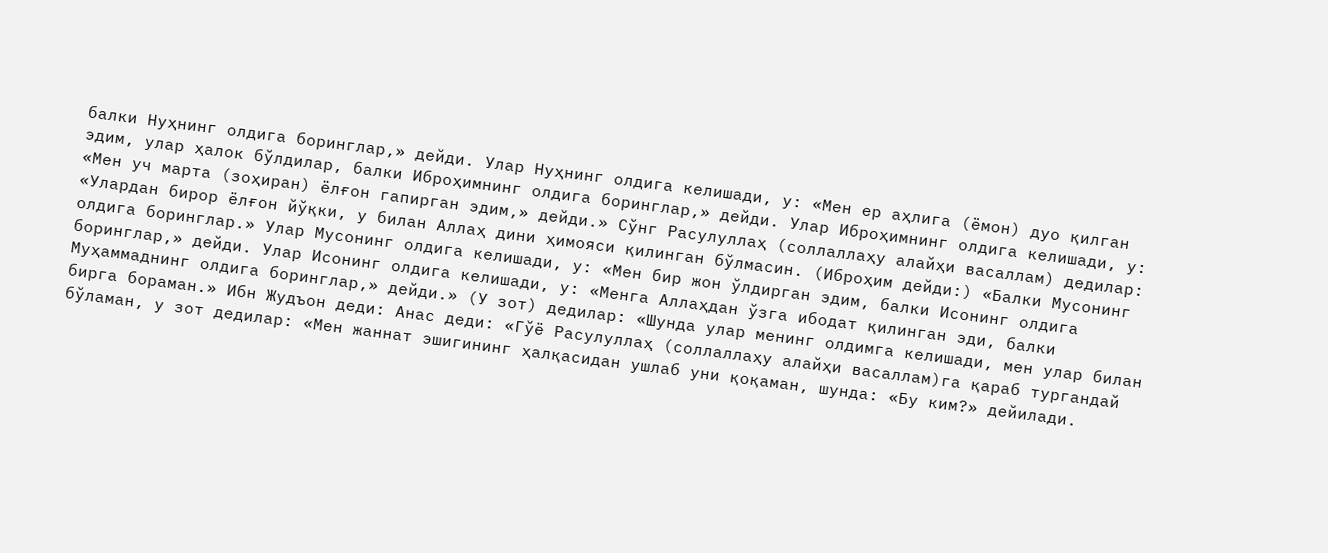балки Нуҳнинг олдига боринглар,» дейди. Улар Нуҳнинг олдига келишади, у: «Мен ер аҳлига (ёмон) дуо қилган эдим, улар ҳалок бўлдилар, балки Иброҳимнинг олдига боринглар,» дейди. Улар Иброҳимнинг олдига келишади, у: «Мен уч марта (зоҳиран) ёлғон гапирган эдим,» дейди.» Сўнг Расулуллаҳ (соллаллаҳу алайҳи васаллам) дедилар: «Улардан бирор ёлғон йўқки, у билан Аллаҳ дини ҳимояси қилинган бўлмасин. (Иброҳим дейди:) «Балки Мусонинг олдига боринглар.» Улар Мусонинг олдига келишади, у: «Мен бир жон ўлдирган эдим, балки Исонинг олдига боринглар,» дейди. Улар Исонинг олдига келишади, у: «Менга Аллаҳдан ўзга ибодат қилинган эди, балки Муҳаммаднинг олдига боринглар,» дейди.» (У зот) дедилар: «Шунда улар менинг олдимга келишади, мен улар билан бирга бораман.» Ибн Жудъон деди: Анас деди: «Гўё Расулуллаҳ (соллаллаҳу алайҳи васаллам)га қараб тургандай бўламан, у зот дедилар: «Мен жаннат эшигининг ҳалқасидан ушлаб уни қоқаман, шунда: «Бу ким?» дейилади.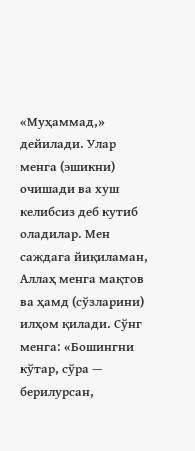«Муҳаммад,» дейилади. Улар менга (эшикни) очишади ва хуш келибсиз деб кутиб оладилар. Мен саждага йиқиламан, Аллаҳ менга мақтов ва ҳамд (сўзларини) илҳом қилади. Сўнг менга: «Бошингни кўтар, сўра — берилурсан,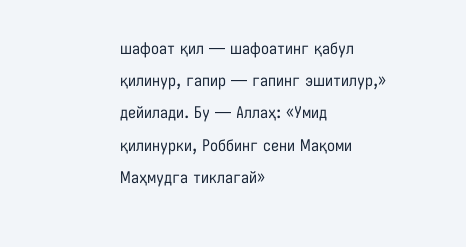шафоат қил — шафоатинг қабул қилинур, гапир — гапинг эшитилур,» дейилади. Бу — Аллаҳ: «Умид қилинурки, Роббинг сени Мақоми Маҳмудга тиклагай»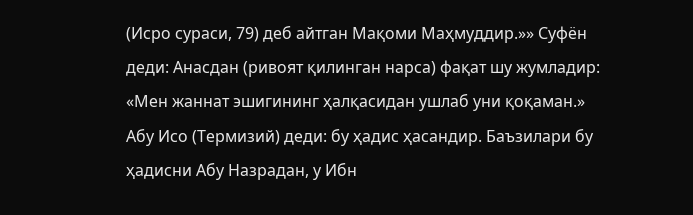(Исро сураси, 79) деб айтган Мақоми Маҳмуддир.»» Суфён деди: Анасдан (ривоят қилинган нарса) фақат шу жумладир: «Мен жаннат эшигининг ҳалқасидан ушлаб уни қоқаман.» Абу Исо (Термизий) деди: бу ҳадис ҳасандир. Баъзилари бу ҳадисни Абу Назрадан, у Ибн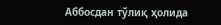Аббосдан тўлиқ ҳолида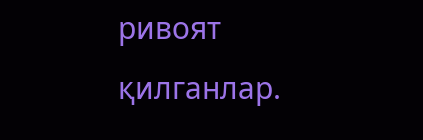ривоят қилганлар.